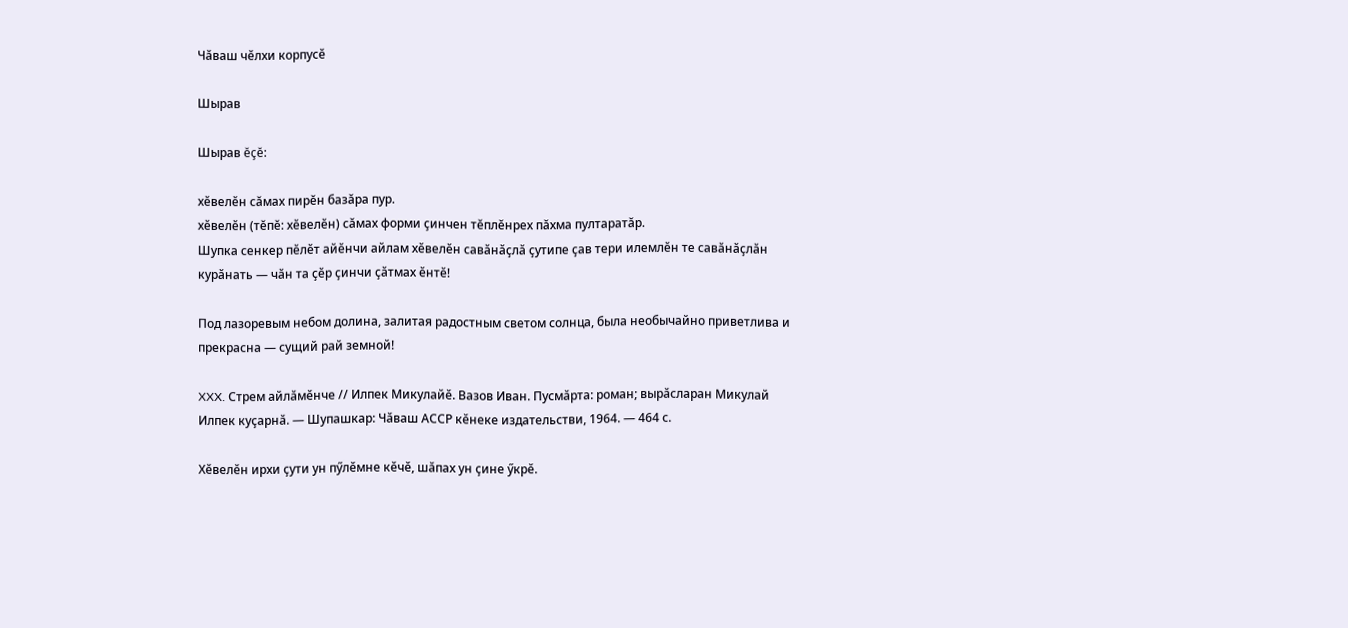Чӑваш чӗлхи корпусӗ

Шырав

Шырав ĕçĕ:

хӗвелӗн сăмах пирĕн базăра пур.
хӗвелӗн (тĕпĕ: хӗвелӗн) сăмах форми çинчен тĕплĕнрех пăхма пултаратăр.
Шупка сенкер пӗлӗт айӗнчи айлам хӗвелӗн савӑнӑҫлӑ ҫутипе ҫав тери илемлӗн те савӑнӑҫлӑн курӑнать — чӑн та ҫӗр ҫинчи ҫӑтмах ӗнтӗ!

Под лазоревым небом долина, залитая радостным светом солнца, была необычайно приветлива и прекрасна — сущий рай земной!

XXX. Стрем айлӑмӗнче // Илпек Микулайӗ. Вазов Иван. Пусмӑрта: роман; вырӑсларан Микулай Илпек куҫарнӑ. — Шупашкар: Чӑваш АССР кӗнеке издательстви, 1964. — 464 с.

Хӗвелӗн ирхи ҫути ун пӳлӗмне кӗчӗ, шӑпах ун ҫине ӳкрӗ.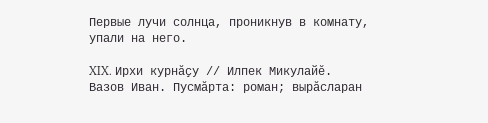Первые лучи солнца, проникнув в комнату, упали на него.

XIX. Ирхи курнӑҫу // Илпек Микулайӗ. Вазов Иван. Пусмӑрта: роман; вырӑсларан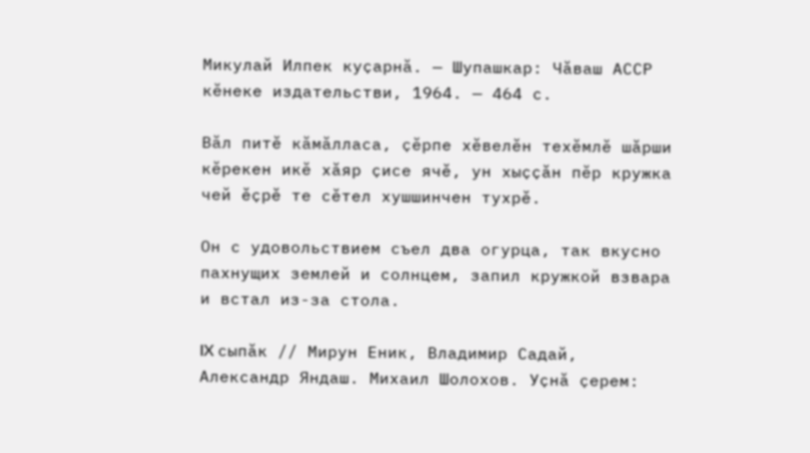Микулай Илпек куҫарнӑ. — Шупашкар: Чӑваш АССР кӗнеке издательстви, 1964. — 464 с.

Вӑл питӗ кӑмӑлласа, ҫӗрпе хӗвелӗн техӗмлӗ шӑрши кӗрекен икӗ хӑяр ҫисе ячӗ, ун хыҫҫӑн пӗр кружка чей ӗҫрӗ те сӗтел хушшинчен тухрӗ.

Он с удовольствием съел два огурца, так вкусно пахнущих землей и солнцем, запил кружкой взвара и встал из-за стола.

IX сыпӑк // Мирун Еник, Владимир Садай, Александр Яндаш. Михаил Шолохов. Уҫнӑ ҫерем: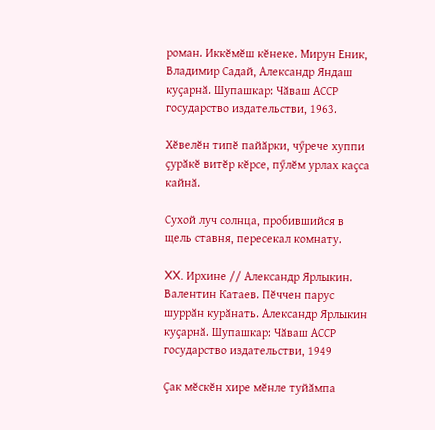роман. Иккӗмӗш кӗнеке. Мирун Еник, Владимир Садай, Александр Яндаш куҫарнӑ. Шупашкар: Чӑваш АССР государство издательстви, 1963.

Хӗвелӗн типӗ пайӑрки, чӳрече хуппи ҫурӑкӗ витӗр кӗрсе, пӳлӗм урлах каҫса кайнӑ.

Сухой луч солнца, пробившийся в щель ставня, пересекал комнату.

XX. Ирхине // Александр Ярлыкин. Валентин Катаев. Пӗччен парус шуррӑн курӑнать. Александр Ярлыкин куҫарнӑ. Шупашкар: Чӑваш АССР государство издательстви, 1949

Ҫак мӗскӗн хире мӗнле туйӑмпа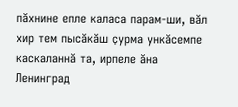пӑхнине епле каласа парам-ши, вӑл хир тем пысӑкӑш ҫурма ункӑсемпе каскаланнӑ та, ирпеле ӑна Ленинград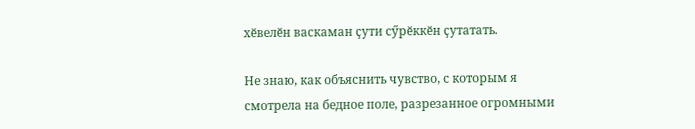хӗвелӗн васкаман ҫути сӳрӗккӗн ҫутатать.

Не знаю, как объяснить чувство, с которым я смотрела на бедное поле, разрезанное огромными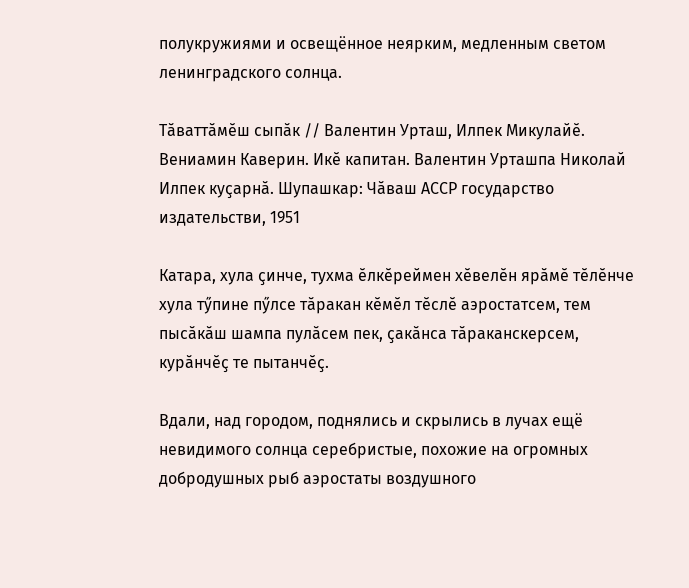полукружиями и освещённое неярким, медленным светом ленинградского солнца.

Тӑваттӑмӗш сыпӑк // Валентин Урташ, Илпек Микулайӗ. Вениамин Каверин. Икӗ капитан. Валентин Урташпа Николай Илпек куҫарнӑ. Шупашкар: Чӑваш АССР государство издательстви, 1951

Катара, хула ҫинче, тухма ӗлкӗреймен хӗвелӗн ярӑмӗ тӗлӗнче хула тӳпине пӳлсе тӑракан кӗмӗл тӗслӗ аэростатсем, тем пысӑкӑш шампа пулӑсем пек, ҫакӑнса тӑраканскерсем, курӑнчӗҫ те пытанчӗҫ.

Вдали, над городом, поднялись и скрылись в лучах ещё невидимого солнца серебристые, похожие на огромных добродушных рыб аэростаты воздушного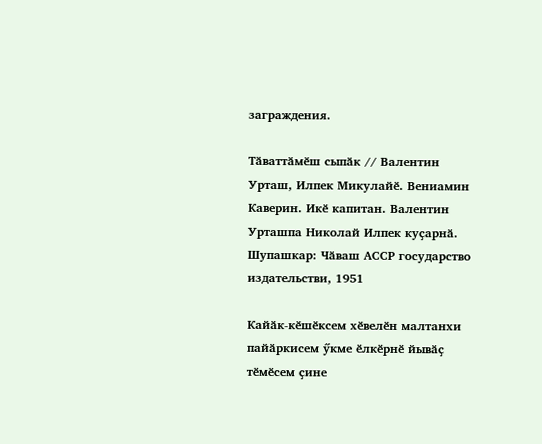заграждения.

Тӑваттӑмӗш сыпӑк // Валентин Урташ, Илпек Микулайӗ. Вениамин Каверин. Икӗ капитан. Валентин Урташпа Николай Илпек куҫарнӑ. Шупашкар: Чӑваш АССР государство издательстви, 1951

Кайӑк-кӗшӗксем хӗвелӗн малтанхи пайӑркисем ӳкме ӗлкӗрнӗ йывӑҫ тӗмӗсем ҫине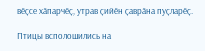вӗҫсе хӑпарчӗҫ, утрав ҫийӗн ҫаврӑна пуҫларӗҫ.

Птицы всполошились на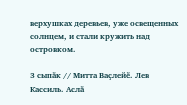верхушках деревьев, уже освещенных солнцем, и стали кружить над островком.

3 сыпӑк // Митта Ваҫлейӗ. Лев Кассиль. Аслӑ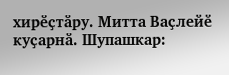хирӗҫтӑру. Митта Ваҫлейӗ куҫарнӑ. Шупашкар: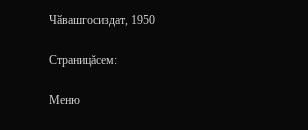Чӑвашгосиздат, 1950

Страницăсем:

Меню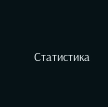Статистика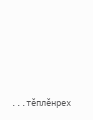...тĕплӗнрех